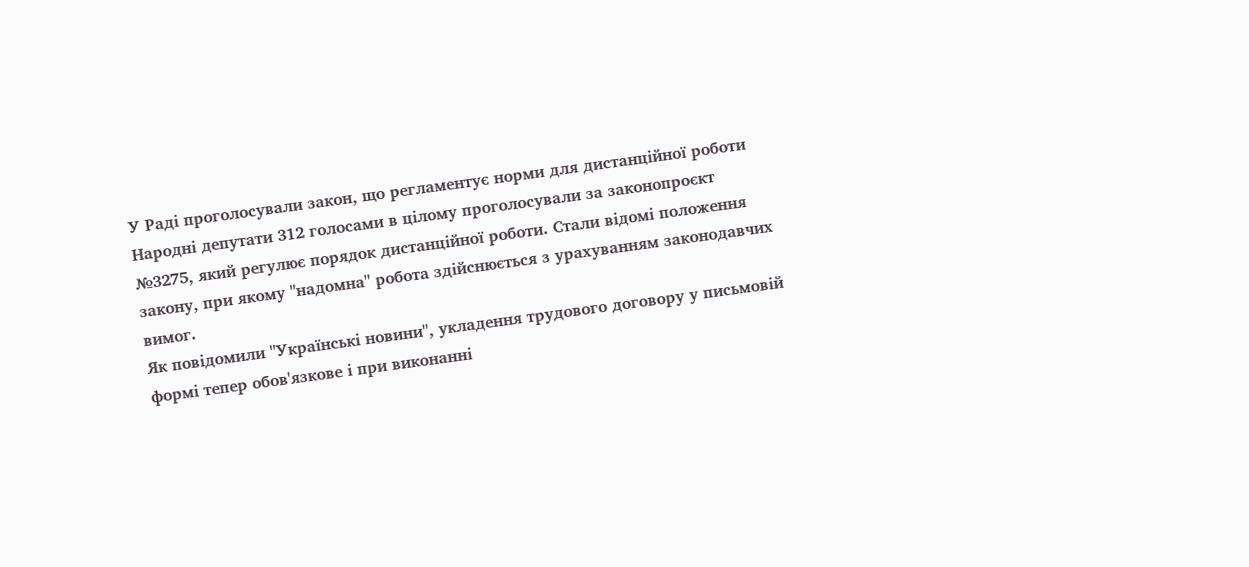У Раді проголосували закон, що регламентує норми для дистанційної роботи
Народні депутати 312 голосами в цілому проголосували за законопроєкт №3275, який регулює порядок дистанційної роботи. Стали відомі положення закону, при якому "надомна" робота здійснюється з урахуванням законодавчих вимог.
Як повідомили "Українські новини", укладення трудового договору у письмовій формі тепер обов'язкове і при виконанні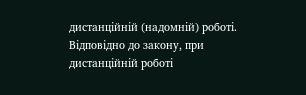дистанційній (надомній) роботі. Відповідно до закону, при дистанційній роботі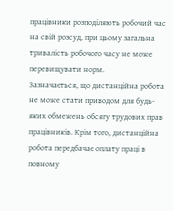працівники розподіляють робочий час на свій розсуд, при цьому загальна тривалість робочого часу не може перевищувати норм.
Зазначається, що дистанційна робота не може стати приводом для будь-яких обмежень обсягу трудових прав працівників. Крім того, дистанційна робота передбачає оплату праці в повному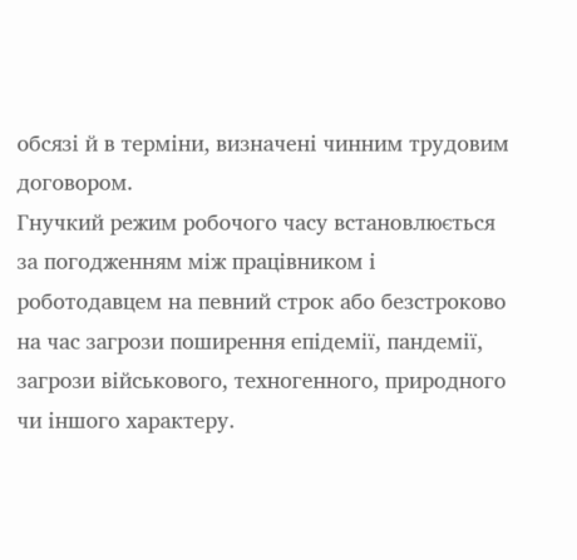обсязі й в терміни, визначені чинним трудовим договором.
Гнучкий режим робочого часу встановлюється за погодженням між працівником і роботодавцем на певний строк або безстроково на час загрози поширення епідемії, пандемії, загрози військового, техногенного, природного чи іншого характеру.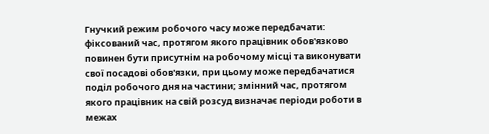Гнучкий режим робочого часу може передбачати: фіксований час, протягом якого працівник обов'язково повинен бути присутнім на робочому місці та виконувати свої посадові обов'язки, при цьому може передбачатися поділ робочого дня на частини; змінний час, протягом якого працівник на свій розсуд визначає періоди роботи в межах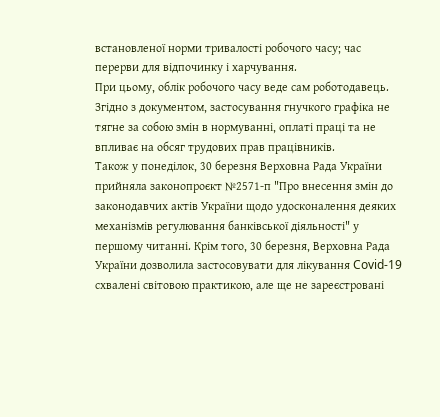встановленої норми тривалості робочого часу; час перерви для відпочинку і харчування.
При цьому, облік робочого часу веде сам роботодавець. Згідно з документом, застосування гнучкого графіка не тягне за собою змін в нормуванні, оплаті праці та не впливає на обсяг трудових прав працівників.
Також у понеділок, 30 березня Верховна Рада України прийняла законопроєкт №2571-п "Про внесення змін до законодавчих актів України щодо удосконалення деяких механізмів регулювання банківської діяльності" у першому читанні. Крім того, 30 березня, Верховна Рада України дозволила застосовувати для лікування Covid-19 схвалені світовою практикою, але ще не зареєстровані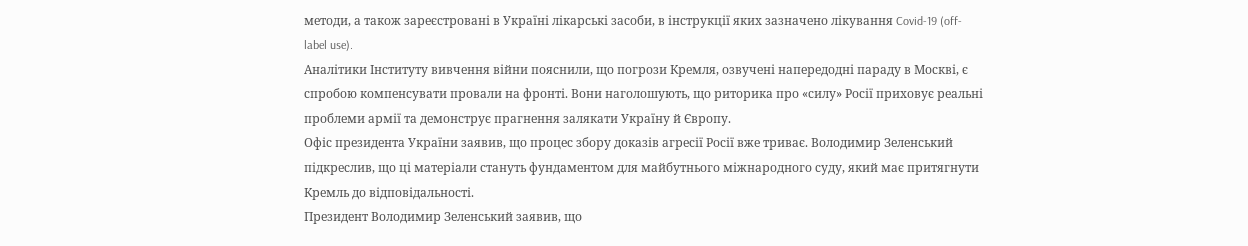методи, а також зареєстровані в Україні лікарські засоби, в інструкції яких зазначено лікування Covid-19 (off-label use).
Аналітики Інституту вивчення війни пояснили, що погрози Кремля, озвучені напередодні параду в Москві, є спробою компенсувати провали на фронті. Вони наголошують, що риторика про «силу» Росії приховує реальні проблеми армії та демонструє прагнення залякати Україну й Європу.
Офіс президента України заявив, що процес збору доказів агресії Росії вже триває. Володимир Зеленський підкреслив, що ці матеріали стануть фундаментом для майбутнього міжнародного суду, який має притягнути Кремль до відповідальності.
Президент Володимир Зеленський заявив, що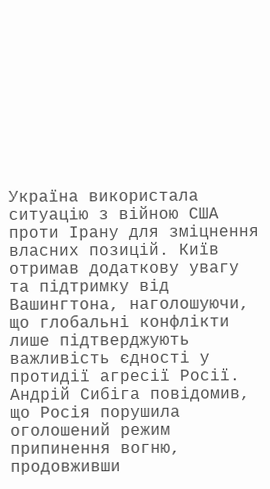Україна використала ситуацію з війною США проти Ірану для зміцнення власних позицій. Київ отримав додаткову увагу та підтримку від Вашингтона, наголошуючи, що глобальні конфлікти лише підтверджують важливість єдності у протидії агресії Росії.
Андрій Сибіга повідомив, що Росія порушила оголошений режим припинення вогню, продовживши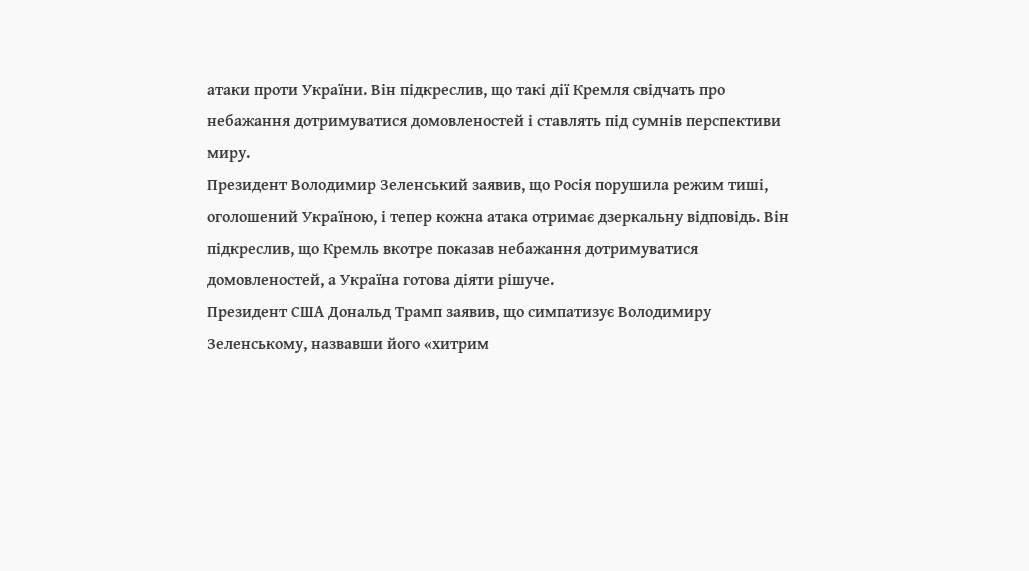атаки проти України. Він підкреслив, що такі дії Кремля свідчать про небажання дотримуватися домовленостей і ставлять під сумнів перспективи миру.
Президент Володимир Зеленський заявив, що Росія порушила режим тиші, оголошений Україною, і тепер кожна атака отримає дзеркальну відповідь. Він підкреслив, що Кремль вкотре показав небажання дотримуватися домовленостей, а Україна готова діяти рішуче.
Президент США Дональд Трамп заявив, що симпатизує Володимиру Зеленському, назвавши його «хитрим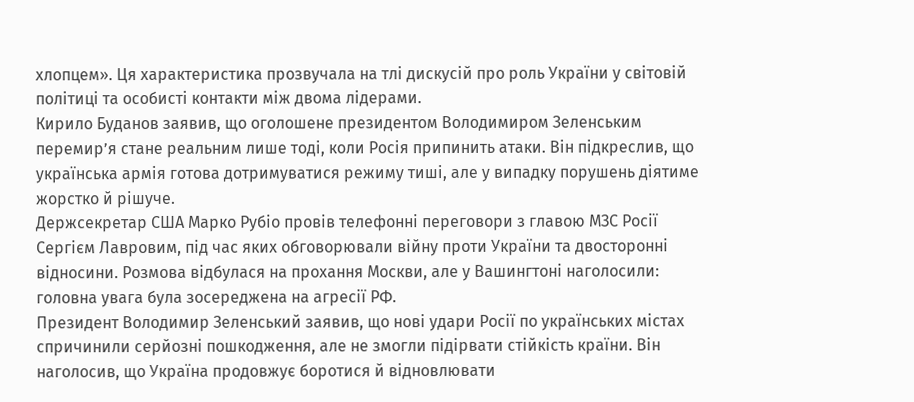хлопцем». Ця характеристика прозвучала на тлі дискусій про роль України у світовій політиці та особисті контакти між двома лідерами.
Кирило Буданов заявив, що оголошене президентом Володимиром Зеленським перемир’я стане реальним лише тоді, коли Росія припинить атаки. Він підкреслив, що українська армія готова дотримуватися режиму тиші, але у випадку порушень діятиме жорстко й рішуче.
Держсекретар США Марко Рубіо провів телефонні переговори з главою МЗС Росії Сергієм Лавровим, під час яких обговорювали війну проти України та двосторонні відносини. Розмова відбулася на прохання Москви, але у Вашингтоні наголосили: головна увага була зосереджена на агресії РФ.
Президент Володимир Зеленський заявив, що нові удари Росії по українських містах спричинили серйозні пошкодження, але не змогли підірвати стійкість країни. Він наголосив, що Україна продовжує боротися й відновлювати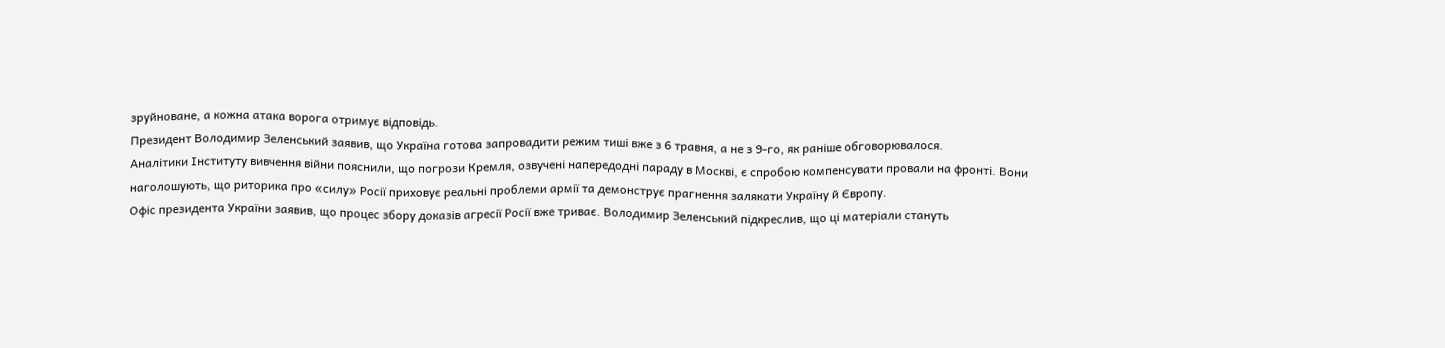зруйноване, а кожна атака ворога отримує відповідь.
Президент Володимир Зеленський заявив, що Україна готова запровадити режим тиші вже з 6 травня, а не з 9-го, як раніше обговорювалося.
Аналітики Інституту вивчення війни пояснили, що погрози Кремля, озвучені напередодні параду в Москві, є спробою компенсувати провали на фронті. Вони наголошують, що риторика про «силу» Росії приховує реальні проблеми армії та демонструє прагнення залякати Україну й Європу.
Офіс президента України заявив, що процес збору доказів агресії Росії вже триває. Володимир Зеленський підкреслив, що ці матеріали стануть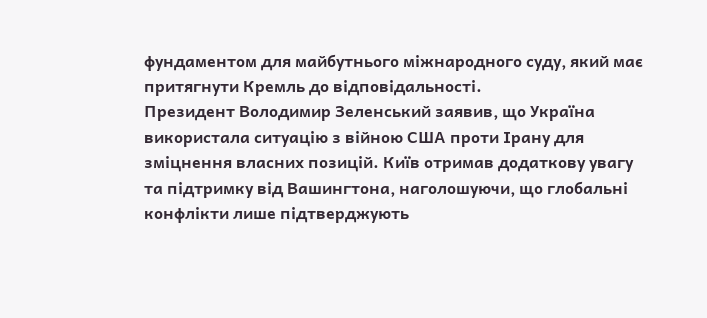фундаментом для майбутнього міжнародного суду, який має притягнути Кремль до відповідальності.
Президент Володимир Зеленський заявив, що Україна використала ситуацію з війною США проти Ірану для зміцнення власних позицій. Київ отримав додаткову увагу та підтримку від Вашингтона, наголошуючи, що глобальні конфлікти лише підтверджують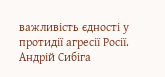важливість єдності у протидії агресії Росії.
Андрій Сибіга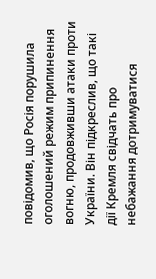повідомив, що Росія порушила оголошений режим припинення вогню, продовживши атаки проти України. Він підкреслив, що такі дії Кремля свідчать про небажання дотримуватися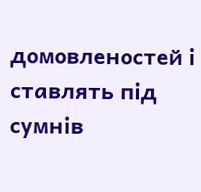домовленостей і ставлять під сумнів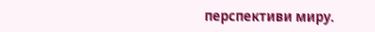перспективи миру.